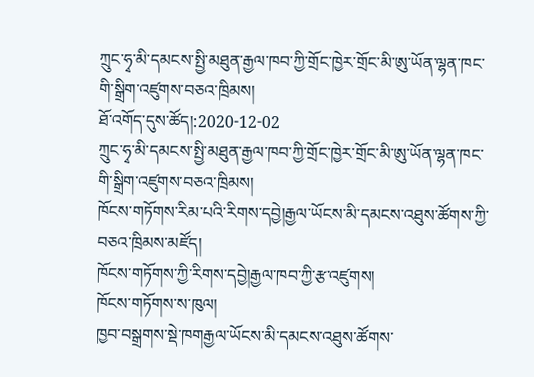ཀྲུང་ཧྭ་མི་དམངས་སྤྱི་མཐུན་རྒྱལ་ཁབ་ཀྱི་གྲོང་ཁྱེར་གྲོང་མི་ཨུ་ཡོན་ལྷན་ཁང་གི་སྒྲིག་འཛུགས་བཅའ་ཁྲིམས།
ཐོ་འགོད་དུས་ཚོད།:2020-12-02
ཀྲུང་ཧྭ་མི་དམངས་སྤྱི་མཐུན་རྒྱལ་ཁབ་ཀྱི་གྲོང་ཁྱེར་གྲོང་མི་ཨུ་ཡོན་ལྷན་ཁང་གི་སྒྲིག་འཛུགས་བཅའ་ཁྲིམས།
ཁོངས་གཏོགས་རིམ་པའི་རིགས་དབྱེ།རྒྱལ་ཡོངས་མི་དམངས་འཐུས་ཚོགས་ཀྱི་བཅའ་ཁྲིམས་མཛོད།
ཁོངས་གཏོགས་ཀྱི་རིགས་དབྱེ།རྒྱལ་ཁབ་ཀྱི་རྩ་འཛུགས།
ཁོངས་གཏོགས་ས་ཁུལ།
ཁྱབ་བསྒྲགས་སྡེ་ཁགརྒྱལ་ཡོངས་མི་དམངས་འཐུས་ཚོགས་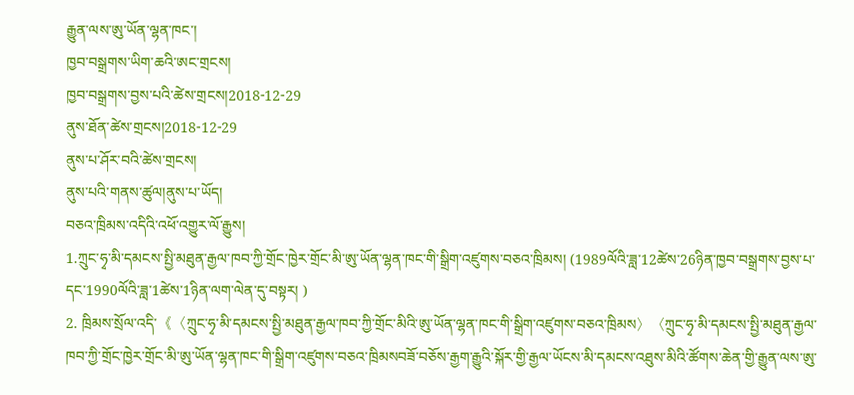རྒྱུན་ལས་ཨུ་ཡོན་ལྷན་ཁང་།
ཁྱབ་བསྒྲགས་ཡིག་ཆའི་ཨང་གྲངས།
ཁྱབ་བསྒྲགས་བྱས་པའི་ཚེས་གྲངས།2018-12-29
ནུས་ཐོན་ཚེས་གྲངས།2018-12-29
ནུས་པ་ཤོར་བའི་ཚེས་གྲངས།
ནུས་པའི་གནས་ཚུལ།ནུས་པ་ཡོད།
བཅའ་ཁྲིམས་འདིའི་འཕོ་འགྱུར་ལོ་རྒྱུས།
1.ཀྲུང་ཧྭ་མི་དམངས་སྤྱི་མཐུན་རྒྱལ་ཁབ་ཀྱི་གྲོང་ཁྱེར་གྲོང་མི་ཨུ་ཡོན་ལྷན་ཁང་གི་སྒྲིག་འཛུགས་བཅའ་ཁྲིམས། (1989ལོའི་ཟླ་12ཚེས་26ཉིན་ཁྱབ་བསྒྲགས་བྱས་པ་དང་1990ལོའི་ཟླ་1ཚེས་1ཉིན་ལག་ལེན་དུ་བསྟར། )
2. ཁྲིམས་སྲོལ་འདི་《〈ཀྲུང་ཧྭ་མི་དམངས་སྤྱི་མཐུན་རྒྱལ་ཁབ་ཀྱི་གྲོང་མིའི་ཨུ་ཡོན་ལྷན་ཁང་གི་སྒྲིག་འཛུགས་བཅའ་ཁྲིམས〉〈ཀྲུང་ཧྭ་མི་དམངས་སྤྱི་མཐུན་རྒྱལ་ཁབ་ཀྱི་གྲོང་ཁྱེར་གྲོང་མི་ཨུ་ཡོན་ལྷན་ཁང་གི་སྒྲིག་འཛུགས་བཅའ་ཁྲིམསབཟོ་བཅོས་རྒྱག་རྒྱུའི་སྐོར་གྱི་རྒྱལ་ཡོངས་མི་དམངས་འཐུས་མིའི་ཚོགས་ཆེན་གྱི་རྒྱུན་ལས་ཨུ་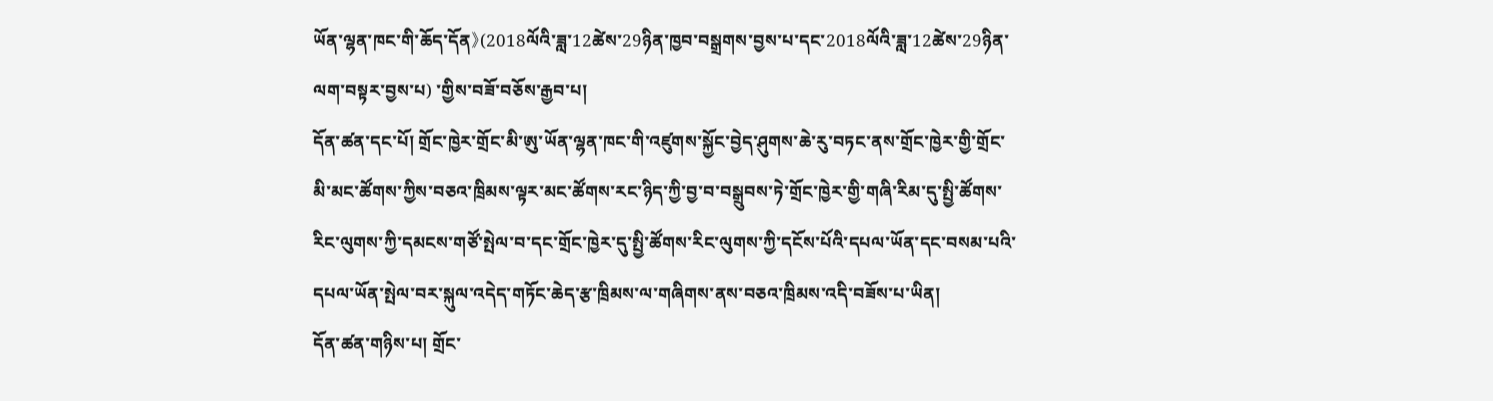ཡོན་ལྷན་ཁང་གི་ཆོད་དོན》(2018ལོའི་ཟླ་12ཚེས་29ཉིན་ཁྱབ་བསྒྲགས་བྱས་པ་དང་2018ལོའི་ཟླ་12ཚེས་29ཉིན་ལག་བསྟར་བྱས་པ) ་གྱིས་བཟོ་བཅོས་རྒྱབ་པ།
དོན་ཚན་དང་པོ། གྲོང་ཁྱེར་གྲོང་མི་ཨུ་ཡོན་ལྷན་ཁང་གི་འཛུགས་སྐྱོང་བྱེད་ཤུགས་ཆེ་རུ་བཏང་ནས་གྲོང་ཁྱེར་གྱི་གྲོང་མི་མང་ཚོགས་ཀྱིས་བཅའ་ཁྲིམས་ལྟར་མང་ཚོགས་རང་ཉིད་ཀྱི་བྱ་བ་བསྒྲུབས་ཏེ་གྲོང་ཁྱེར་གྱི་གཞི་རིམ་དུ་སྤྱི་ཚོགས་རིང་ལུགས་ཀྱི་དམངས་གཙོ་སྤེལ་བ་དང་གྲོང་ཁྱེར་དུ་སྤྱི་ཚོགས་རིང་ལུགས་ཀྱི་དངོས་པོའི་དཔལ་ཡོན་དང་བསམ་པའི་དཔལ་ཡོན་སྤེལ་བར་སྐུལ་འདེད་གཏོང་ཆེད་རྩ་ཁྲིམས་ལ་གཞིགས་ནས་བཅའ་ཁྲིམས་འདི་བཟོས་པ་ཡིན།
དོན་ཚན་གཉིས་པ། གྲོང་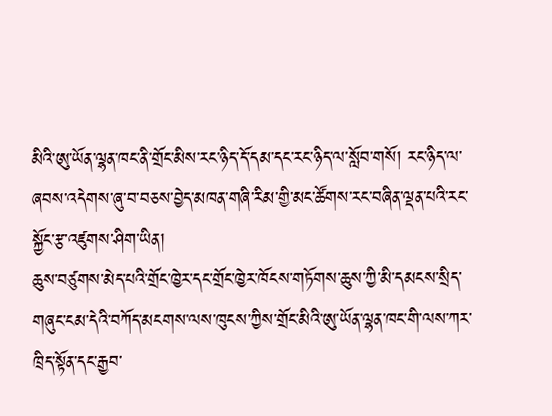མིའི་ཨུ་ཡོན་ལྷན་ཁང་ནི་གྲོང་མིས་རང་ཉིད་དོ་དམ་དང་རང་ཉིད་ལ་སློབ་གསོ། རང་ཉིད་ལ་ཞབས་འདེགས་ཞུ་བ་བཅས་བྱེད་མཁན་གཞི་རིམ་གྱི་མང་ཚོགས་རང་བཞིན་ལྡན་པའི་རང་སྐྱོང་རྩ་འཛུགས་ཤིག་ཡིན།
ཆུས་བཙུགས་མེད་པའི་གྲོང་ཁྱེར་དང་གྲོང་ཁྱེར་ཁོངས་གཏོགས་ཆུས་ཀྱི་མི་དམངས་སྲིད་གཞུང་ངམ་དེའི་བཀོད་མངགས་ལས་ཁུངས་ཀྱིས་གྲོང་མིའི་ཨུ་ཡོན་ལྷན་ཁང་གི་ལས་ཀར་ཁྲིད་སྟོན་དང་རྒྱབ་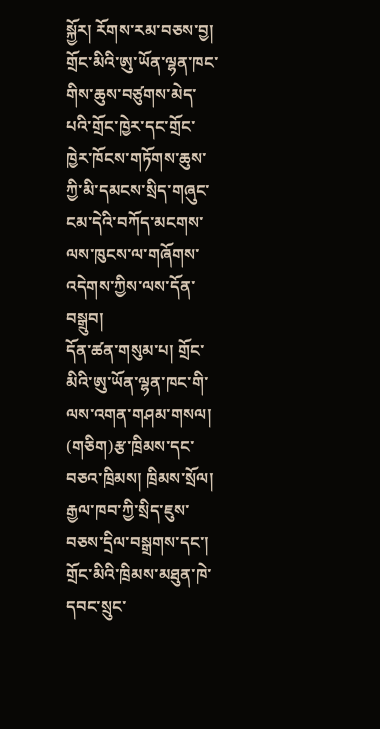སྐྱོར། རོགས་རམ་བཅས་བྱ། གྲོང་མིའི་ཨུ་ཡོན་ལྷན་ཁང་གིས་ཆུས་བཙུགས་མེད་པའི་གྲོང་ཁྱེར་དང་གྲོང་ཁྱེར་ཁོངས་གཏོགས་ཆུས་ཀྱི་མི་དམངས་སྲིད་གཞུང་ངམ་དེའི་བཀོད་མངགས་ལས་ཁུངས་ལ་གཞོགས་འདེགས་ཀྱིས་ལས་དོན་བསྒྲུབ།
དོན་ཚན་གསུམ་པ། གྲོང་མིའི་ཨུ་ཡོན་ལྷན་ཁང་གི་ལས་འགན་གཤམ་གསལ།
(གཅིག)རྩ་ཁྲིམས་དང་བཅའ་ཁྲིམས། ཁྲིམས་སྲོལ། རྒྱལ་ཁབ་ཀྱི་སྲིད་ཇུས་བཅས་དྲིལ་བསྒྲགས་དང་། གྲོང་མིའི་ཁྲིམས་མཐུན་ཁེ་དབང་སྲུང་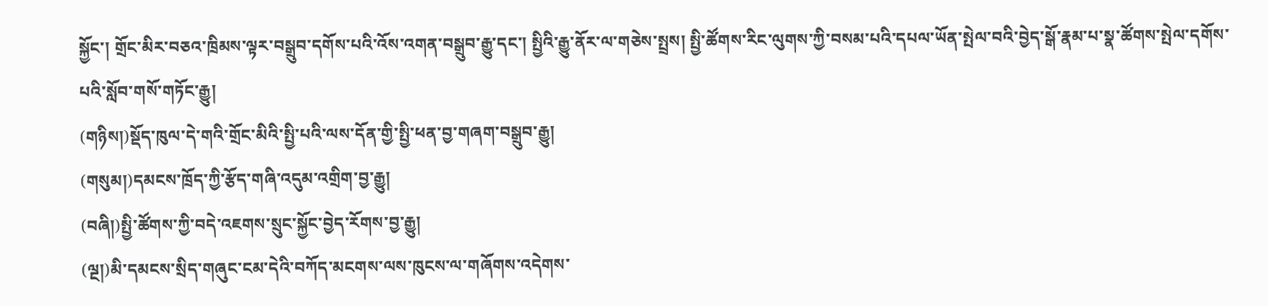སྐྱོང་། གྲོང་མིར་བཅའ་ཁྲིམས་ལྟར་བསྒྲུབ་དགོས་པའི་འོས་འགན་བསྒྲུབ་རྒྱུ་དང་། སྤྱིའི་རྒྱུ་ནོར་ལ་གཅེས་སྤྲས། སྤྱི་ཚོགས་རིང་ལུགས་ཀྱི་བསམ་པའི་དཔལ་ཡོན་སྤེལ་བའི་བྱེད་སྒོ་རྣམ་པ་སྣ་ཚོགས་སྤེལ་དགོས་པའི་སློབ་གསོ་གཏོང་རྒྱུ།
(གཉིས།)སྡོད་ཁུལ་དེ་གའི་གྲོང་མིའི་སྤྱི་པའི་ལས་དོན་གྱི་སྤྱི་ཕན་བྱ་གཞག་བསྒྲུབ་རྒྱུ།
(གསུམ།)དམངས་ཁྲོད་ཀྱི་རྩོད་གཞི་འདུམ་འགྲིག་བྱ་རྒྱུ།
(བཞི།)སྤྱི་ཚོགས་ཀྱི་བདེ་འཇགས་སྲུང་སྐྱོང་བྱེད་རོགས་བྱ་རྒྱུ།
(ལྔ།)མི་དམངས་སྲིད་གཞུང་ངམ་དེའི་བཀོད་མངགས་ལས་ཁུངས་ལ་གཞོགས་འདེགས་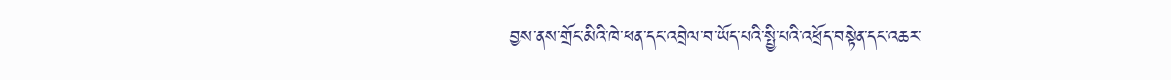བྱས་ནས་གྲོང་མིའི་ཁེ་ཕན་དང་འབྲེལ་བ་ཡོད་པའི་སྤྱི་པའི་འཕྲོད་བསྟེན་དང་འཆར་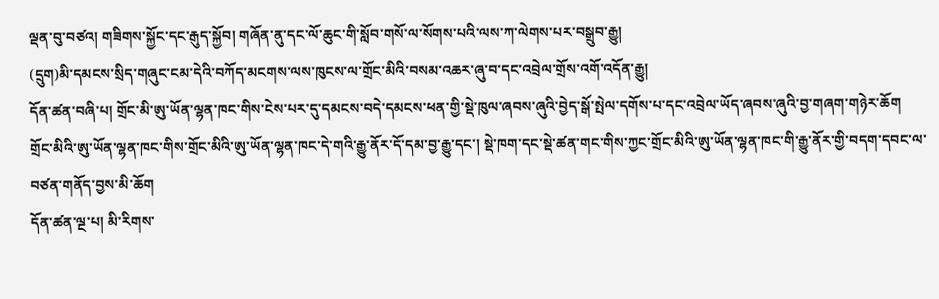ལྡན་བུ་བཙའ། གཟིགས་སྐྱོང་དང་རྒུད་སྐྱོབ། གཞོན་ནུ་དང་ལོ་ཆུང་གི་སློབ་གསོ་ལ་སོགས་པའི་ལས་ཀ་ལེགས་པར་བསྒྲུབ་རྒྱུ།
(དྲུག)མི་དམངས་སྲིད་གཞུང་ངམ་དེའི་བཀོད་མངགས་ལས་ཁུངས་ལ་གྲོང་མིའི་བསམ་འཆར་ཞུ་བ་དང་འབྲེལ་གྲོས་འགོ་འདོན་རྒྱུ།
དོན་ཚན་བཞི་པ། གྲོང་མི་ཨུ་ཡོན་ལྷན་ཁང་གིས་ངེས་པར་དུ་དམངས་བདེ་དམངས་ཕན་གྱི་སྡེ་ཁུལ་ཞབས་ཞུའི་བྱེད་སྒོ་སྤེལ་དགོས་པ་དང་འབྲེལ་ཡོད་ཞབས་ཞུའི་བྱ་གཞག་གཉེར་ཆོག
གྲོང་མིའི་ཨུ་ཡོན་ལྷན་ཁང་གིས་གྲོང་མིའི་ཨུ་ཡོན་ལྷན་ཁང་དེ་གའི་རྒྱུ་ནོར་དོ་དམ་བྱ་རྒྱུ་དང་། སྡེ་ཁག་དང་སྡེ་ཚན་གང་གིས་ཀྱང་གྲོང་མིའི་ཨུ་ཡོན་ལྷན་ཁང་གི་རྒྱུ་ནོར་གྱི་བདག་དབང་ལ་བཙན་གནོད་བྱས་མི་ཆོག
དོན་ཚན་ལྔ་པ། མི་རིགས་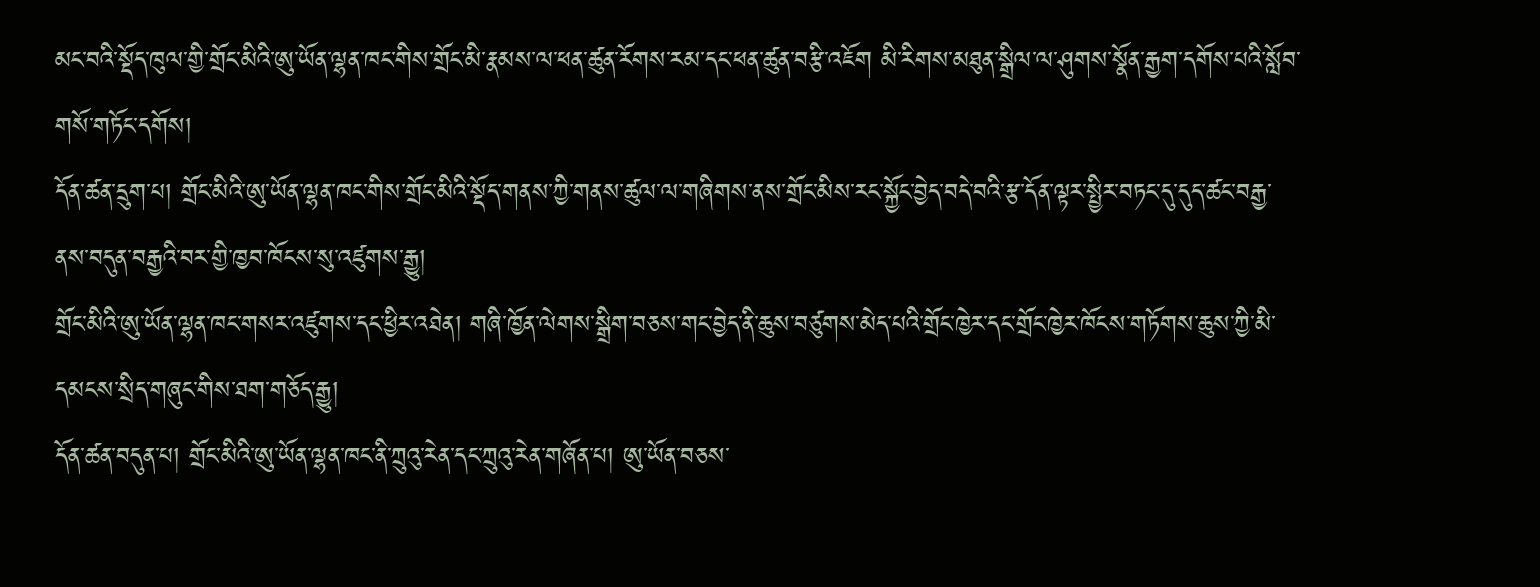མང་བའི་སྡོད་ཁུལ་གྱི་གྲོང་མིའི་ཨུ་ཡོན་ལྷན་ཁང་གིས་གྲོང་མི་རྣམས་ལ་ཕན་ཚུན་རོགས་རམ་དང་ཕན་ཚུན་བརྩི་འཇོག མི་རིགས་མཐུན་སྒྲིལ་ལ་ཤུགས་སྣོན་རྒྱག་དགོས་པའི་སློབ་གསོ་གཏོང་དགོས།
དོན་ཚན་དྲུག་པ། གྲོང་མིའི་ཨུ་ཡོན་ལྷན་ཁང་གིས་གྲོང་མིའི་སྡོད་གནས་ཀྱི་གནས་ཚུལ་ལ་གཞིགས་ནས་གྲོང་མིས་རང་སྐྱོང་བྱེད་བདེ་བའི་རྩ་དོན་ལྟར་སྤྱིར་བཏང་དུ་དུད་ཚང་བརྒྱ་ནས་བདུན་བརྒྱའི་བར་གྱི་ཁྱབ་ཁོངས་སུ་འཛུགས་རྒྱུ།
གྲོང་མིའི་ཨུ་ཡོན་ལྷན་ཁང་གསར་འཛུགས་དང་ཕྱིར་འཐེན། གཞི་ཁྱོན་ལེགས་སྒྲིག་བཅས་གང་བྱེད་ནི་ཆུས་བཙུགས་མེད་པའི་གྲོང་ཁྱེར་དང་གྲོང་ཁྱེར་ཁོངས་གཏོགས་ཆུས་ཀྱི་མི་དམངས་སྲིད་གཞུང་གིས་ཐག་གཅོད་རྒྱུ།
དོན་ཚན་བདུན་པ། གྲོང་མིའི་ཨུ་ཡོན་ལྷན་ཁང་ནི་ཀྲུའུ་རེན་དང་ཀྲུའུ་རེན་གཞོན་པ། ཨུ་ཡོན་བཅས་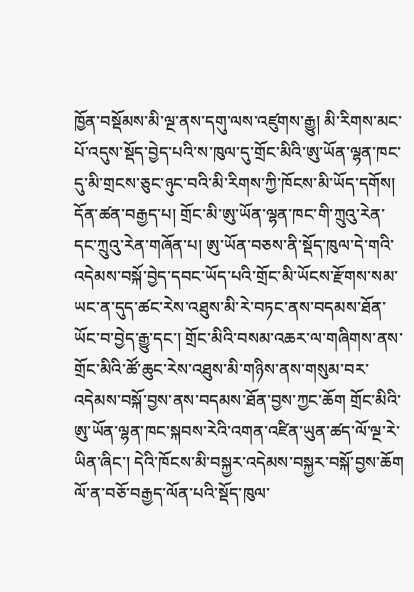ཁྱོན་བསྡོམས་མི་ལྔ་ནས་དགུ་ལས་འཛུགས་རྒྱུ། མི་རིགས་མང་པོ་འདུས་སྡོད་བྱེད་པའི་ས་ཁུལ་དུ་གྲོང་མིའི་ཨུ་ཡོན་ལྷན་ཁང་དུ་མི་གྲངས་ཅུང་ཉུང་བའི་མི་རིགས་ཀྱི་ཁོངས་མི་ཡོད་དགོས།
དོན་ཚན་བརྒྱད་པ། གྲོང་མི་ཨུ་ཡོན་ལྷན་ཁང་གི་ཀྲུའུ་རེན་དང་ཀྲུའུ་རེན་གཞོན་པ། ཨུ་ཡོན་བཅས་ནི་སྡོད་ཁུལ་དེ་གའི་འདེམས་བསྐོ་བྱེད་དབང་ཡོད་པའི་གྲོང་མི་ཡོངས་རྫོགས་སམ་ཡང་ན་དུད་ཚང་རེས་འཐུས་མི་རེ་བཏང་ནས་བདམས་ཐོན་ཡོང་བ་བྱེད་རྒྱུ་དང་། གྲོང་མིའི་བསམ་འཆར་ལ་གཞིགས་ནས་གྲོང་མིའི་ཚོ་ཆུང་རེས་འཐུས་མི་གཉིས་ནས་གསུམ་བར་འདེམས་བསྐོ་བྱས་ནས་བདམས་ཐོན་བྱས་ཀྱང་ཆོག གྲོང་མིའི་ཨུ་ཡོན་ལྷན་ཁང་སྐབས་རེའི་འགན་འཛིན་ཡུན་ཚད་ལོ་ལྔ་རེ་ཡིན་ཞིང་། དེའི་ཁོངས་མི་བསྐྱར་འདེམས་བསྐྱར་བསྐོ་བྱས་ཆོག
ལོ་ན་བཅོ་བརྒྱད་ལོན་པའི་སྡོད་ཁུལ་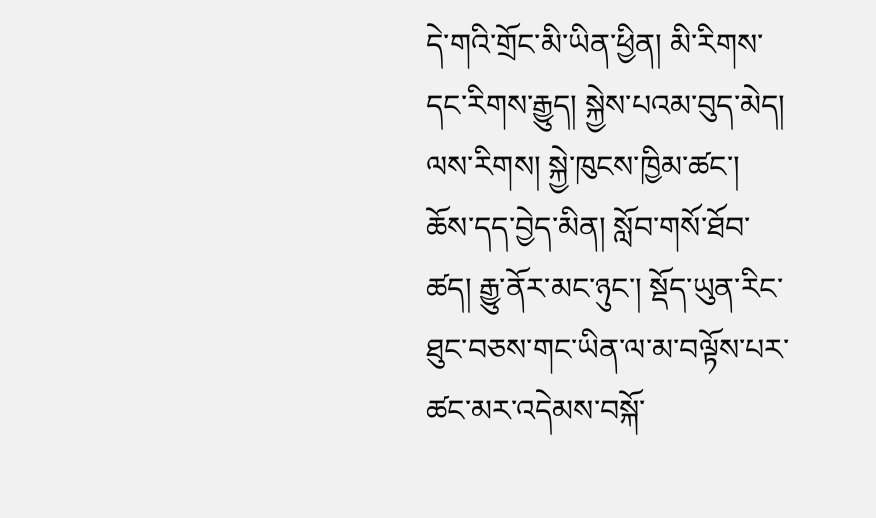དེ་གའི་གྲོང་མི་ཡིན་ཕྱིན། མི་རིགས་དང་རིགས་རྒྱུད། སྐྱེས་པའམ་བུད་མེད། ལས་རིགས། སྐྱེ་ཁུངས་ཁྱིམ་ཚང་། ཆོས་དད་བྱེད་མིན། སློབ་གསོ་ཐོབ་ཚད། རྒྱུ་ནོར་མང་ཉུང་། སྡོད་ཡུན་རིང་ཐུང་བཅས་གང་ཡིན་ལ་མ་བལྟོས་པར་ཚང་མར་འདེམས་བསྐོ་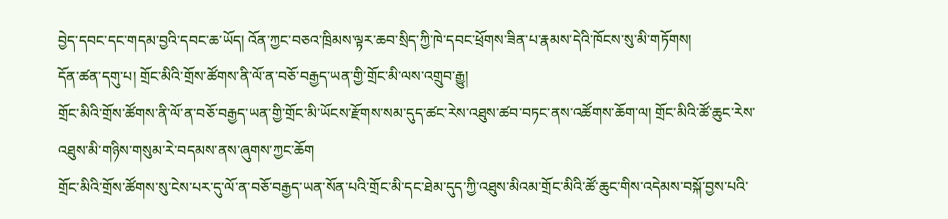བྱེད་དབང་དང་གདམ་བྱའི་དབང་ཆ་ཡོད། འོན་ཀྱང་བཅའ་ཁྲིམས་ལྟར་ཆབ་སྲིད་ཀྱི་ཁེ་དབང་ཕྲོགས་ཟིན་པ་རྣམས་དེའི་ཁོངས་སུ་མི་གཏོགས།
དོན་ཚན་དགུ་པ། གྲོང་མིའི་གྲོས་ཚོགས་ནི་ལོ་ན་བཅོ་བརྒྱད་ཡན་གྱི་གྲོང་མི་ལས་འགྲུབ་རྒྱུ།
གྲོང་མིའི་གྲོས་ཚོགས་ནི་ལོ་ན་བཅོ་བརྒྱད་ཡན་གྱི་གྲོང་མི་ཡོངས་རྫོགས་སམ་དུད་ཚང་རེས་འཐུས་ཚབ་བཏང་ནས་འཚོགས་ཆོག་ལ། གྲོང་མིའི་ཚོ་ཆུང་རེས་འཐུས་མི་གཉིས་གསུམ་རེ་བདམས་ནས་ཞུགས་ཀྱང་ཆོག
གྲོང་མིའི་གྲོས་ཚོགས་སུ་ངེས་པར་དུ་ལོ་ན་བཅོ་བརྒྱད་ཡན་སོན་པའི་གྲོང་མི་དང་ཐེམ་དུད་ཀྱི་འཐུས་མིའམ་གྲོང་མིའི་ཚོ་ཆུང་གིས་འདེམས་བསྐོ་བྱས་པའི་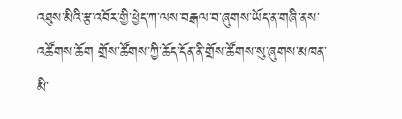འཐུས་མིའི་རྩ་འབོར་གྱི་ཕྱེད་ཀ་ལས་བརྒལ་བ་ཞུགས་ཡོད་ན་གཞི་ནས་འཚོགས་ཆོག གྲོས་ཚོགས་ཀྱི་ཆོད་དོན་ནི་གྲོས་ཚོགས་སུ་ཞུགས་མཁན་མི་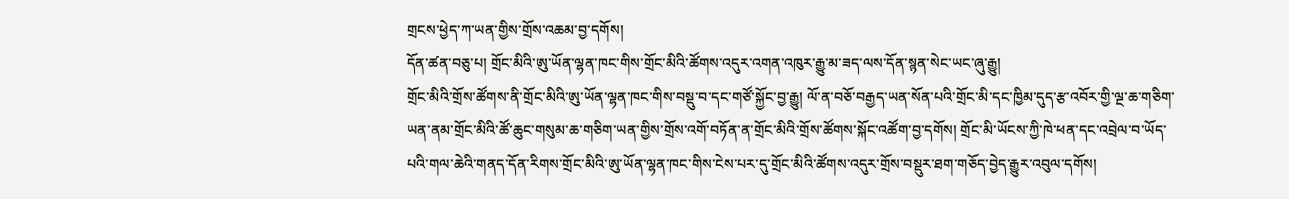གྲངས་ཕྱེད་ཀ་ཡན་གྱིས་གྲོས་འཆམ་བྱ་དགོས།
དོན་ཚན་བཅུ་པ། གྲོང་མིའི་ཨུ་ཡོན་ལྷན་ཁང་གིས་གྲོང་མིའི་ཚོགས་འདུར་འགན་འཁུར་རྒྱུ་མ་ཟད་ལས་དོན་སྙན་སེང་ཡང་ཞུ་རྒྱུ།
གྲོང་མིའི་གྲོས་ཚོགས་ནི་གྲོང་མིའི་ཨུ་ཡོན་ལྷན་ཁང་གིས་བསྡུ་བ་དང་གཙོ་སྐྱོང་བྱ་རྒྱུ། ལོ་ན་བཅོ་བརྒྱད་ཡན་སོན་པའི་གྲོང་མི་དང་ཁྱིམ་དུད་རྩ་འབོར་གྱི་ལྔ་ཆ་གཅིག་ཡན་ནམ་གྲོང་མིའི་ཚོ་ཆུང་གསུམ་ཆ་གཅིག་ཡན་གྱིས་གྲོས་འགོ་བཏོན་ན་གྲོང་མིའི་གྲོས་ཚོགས་སྐོང་འཚོག་བྱ་དགོས། གྲོང་མི་ཡོངས་ཀྱི་ཁེ་ཕན་དང་འབྲེལ་བ་ཡོད་པའི་གལ་ཆེའི་གནད་དོན་རིགས་གྲོང་མིའི་ཨུ་ཡོན་ལྷན་ཁང་གིས་ངེས་པར་དུ་གྲོང་མིའི་ཚོགས་འདུར་གྲོས་བསྡུར་ཐག་གཅོད་བྱེད་རྒྱུར་འབུལ་དགོས།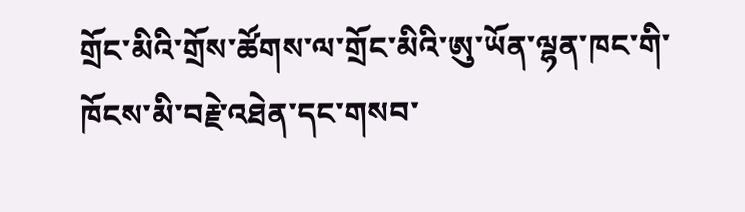གྲོང་མིའི་གྲོས་ཚོགས་ལ་གྲོང་མིའི་ཨུ་ཡོན་ལྷན་ཁང་གི་ཁོངས་མི་བརྗེ་འཐེན་དང་གསབ་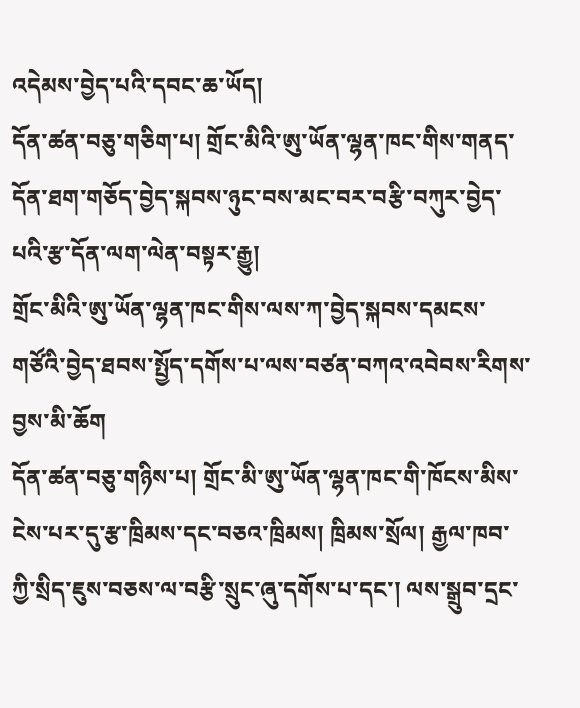འདེམས་བྱེད་པའི་དབང་ཆ་ཡོད།
དོན་ཚན་བཅུ་གཅིག་པ། གྲོང་མིའི་ཨུ་ཡོན་ལྷན་ཁང་གིས་གནད་དོན་ཐག་གཅོད་བྱེད་སྐབས་ཉུང་བས་མང་བར་བརྩི་བཀུར་བྱེད་པའི་རྩ་དོན་ལག་ལེན་བསྟར་རྒྱུ།
གྲོང་མིའི་ཨུ་ཡོན་ལྷན་ཁང་གིས་ལས་ཀ་བྱེད་སྐབས་དམངས་གཙོའི་བྱེད་ཐབས་སྤྱོད་དགོས་པ་ལས་བཙན་བཀའ་འབེབས་རིགས་བྱས་མི་ཆོག
དོན་ཚན་བཅུ་གཉིས་པ། གྲོང་མི་ཨུ་ཡོན་ལྷན་ཁང་གི་ཁོངས་མིས་ངེས་པར་དུ་རྩ་ཁྲིམས་དང་བཅའ་ཁྲིམས། ཁྲིམས་སྲོལ། རྒྱལ་ཁབ་ཀྱི་སྲིད་ཇུས་བཅས་ལ་བརྩི་སྲུང་ཞུ་དགོས་པ་དང་། ལས་སྒྲུབ་དྲང་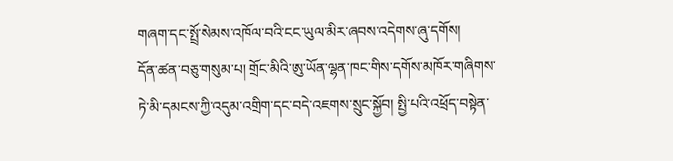གཞག་དང་སྤྲོ་སེམས་འཁོལ་བའི་ངང་ཡུལ་མིར་ཞབས་འདེགས་ཞུ་དགོས།
དོན་ཚན་བཅུ་གསུམ་པ། གྲོང་མིའི་ཨུ་ཡོན་ལྷན་ཁང་གིས་དགོས་མཁོར་གཞིགས་ཏེ་མི་དམངས་ཀྱི་འདུམ་འགྲིག་དང་བདེ་འཇགས་སྲུང་སྐྱོབ། སྤྱི་པའི་འཕྲོད་བསྟེན་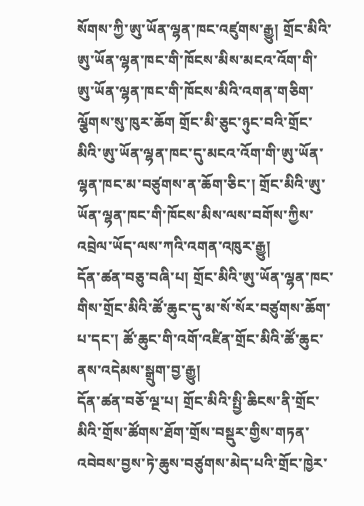སོགས་ཀྱི་ཨུ་ཡོན་ལྷན་ཁང་འཛུགས་རྒྱུ། གྲོང་མིའི་ཨུ་ཡོན་ལྷན་ཁང་གི་ཁོངས་མིས་མངའ་འོག་གི་ཨུ་ཡོན་ལྷན་ཁང་གི་ཁོངས་མིའི་འགན་གཅིག་ལྕོགས་སུ་ཁུར་ཆོག གྲོང་མི་ཅུང་ཉུང་བའི་གྲོང་མིའི་ཨུ་ཡོན་ལྷན་ཁང་དུ་མངའ་འོག་གི་ཨུ་ཡོན་ལྷན་ཁང་མ་བཙུགས་ན་ཆོག་ཅིང་། གྲོང་མིའི་ཨུ་ཡོན་ལྷན་ཁང་གི་ཁོངས་མིས་ལས་བགོས་ཀྱིས་འབྲེལ་ཡོད་ལས་ཀའི་འགན་འཁུར་རྒྱུ།
དོན་ཚན་བཅུ་བཞི་པ། གྲོང་མིའི་ཨུ་ཡོན་ལྷན་ཁང་གིས་གྲོང་མིའི་ཚོ་ཆུང་དུ་མ་སོ་སོར་བཙུགས་ཆོག་པ་དང་། ཚོ་ཆུང་གི་འགོ་འཛིན་གྲོང་མིའི་ཚོ་ཆུང་ནས་འདེམས་སྒྲུག་བྱ་རྒྱུ།
དོན་ཚན་བཅོ་ལྔ་པ། གྲོང་མིའི་སྤྱི་ཆིངས་ནི་གྲོང་མིའི་གྲོས་ཚོགས་ཐོག་གྲོས་བསྡུར་གྱིས་གཏན་འབེབས་བྱས་ཏེ་ཆུས་བཙུགས་མེད་པའི་གྲོང་ཁྱེར་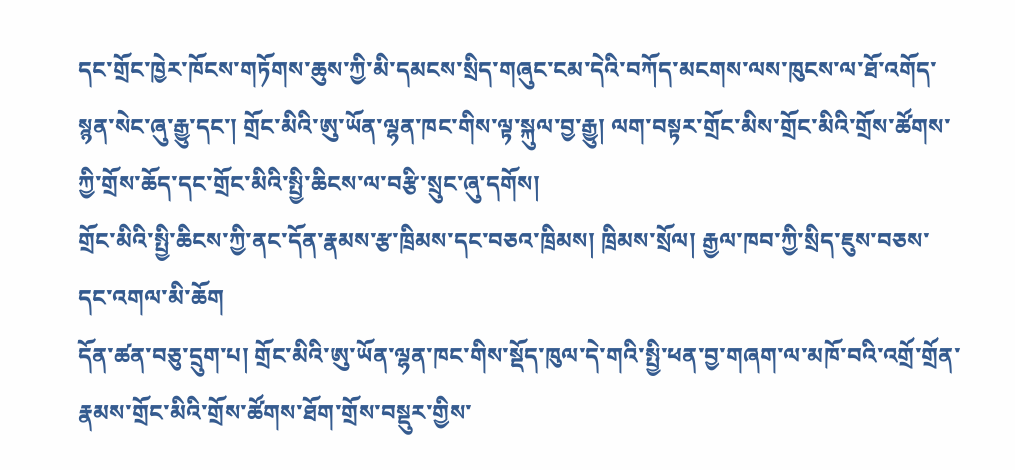དང་གྲོང་ཁྱེར་ཁོངས་གཏོགས་ཆུས་ཀྱི་མི་དམངས་སྲིད་གཞུང་ངམ་དེའི་བཀོད་མངགས་ལས་ཁུངས་ལ་ཐོ་འགོད་སྙན་སེང་ཞུ་རྒྱུ་དང་། གྲོང་མིའི་ཨུ་ཡོན་ལྷན་ཁང་གིས་ལྟ་སྐུལ་བྱ་རྒྱུ། ལག་བསྟར་གྲོང་མིས་གྲོང་མིའི་གྲོས་ཚོགས་ཀྱི་གྲོས་ཆོད་དང་གྲོང་མིའི་སྤྱི་ཆིངས་ལ་བརྩི་སྲུང་ཞུ་དགོས།
གྲོང་མིའི་སྤྱི་ཆིངས་ཀྱི་ནང་དོན་རྣམས་རྩ་ཁྲིམས་དང་བཅའ་ཁྲིམས། ཁྲིམས་སྲོལ། རྒྱལ་ཁབ་ཀྱི་སྲིད་ཇུས་བཅས་དང་འགལ་མི་ཆོག
དོན་ཚན་བཅུ་དྲུག་པ། གྲོང་མིའི་ཨུ་ཡོན་ལྷན་ཁང་གིས་སྡོད་ཁུལ་དེ་གའི་སྤྱི་ཕན་བྱ་གཞག་ལ་མཁོ་བའི་འགྲོ་གྲོན་རྣམས་གྲོང་མིའི་གྲོས་ཚོགས་ཐོག་གྲོས་བསྡུར་གྱིས་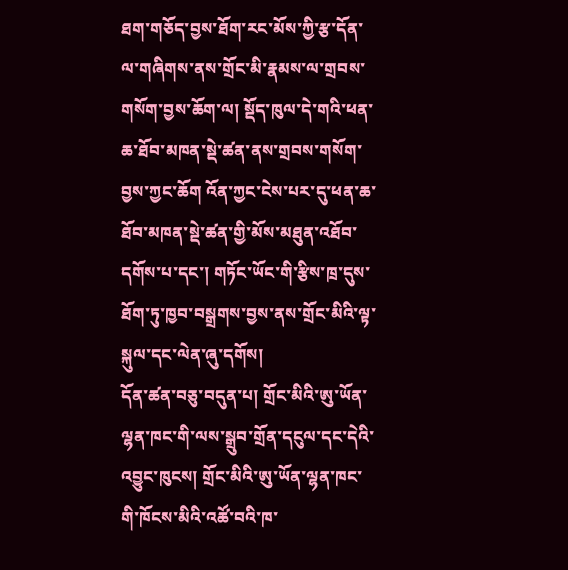ཐག་གཅོད་བྱས་ཐོག་རང་མོས་ཀྱི་རྩ་དོན་ལ་གཞིགས་ནས་གྲོང་མི་རྣམས་ལ་གྲབས་གསོག་བྱས་ཆོག་ལ། སྡོད་ཁུལ་དེ་གའི་ཕན་ཆ་ཐོབ་མཁན་སྡེ་ཚན་ནས་གྲབས་གསོག་བྱས་ཀྱང་ཆོག འོན་ཀྱང་ངེས་པར་དུ་ཕན་ཆ་ཐོབ་མཁན་སྡེ་ཚན་གྱི་མོས་མཐུན་འཐོབ་དགོས་པ་དང་། གཏོང་ཡོང་གི་རྩིས་ཁྲ་དུས་ཐོག་ཏུ་ཁྱབ་བསྒྲགས་བྱས་ནས་གྲོང་མིའི་ལྟ་སྐུལ་དང་ལེན་ཞུ་དགོས།
དོན་ཚན་བཅུ་བདུན་པ། གྲོང་མིའི་ཨུ་ཡོན་ལྷན་ཁང་གི་ལས་སྒྲུབ་གྲོན་དངུལ་དང་དེའི་འབྱུང་ཁུངས། གྲོང་མིའི་ཨུ་ཡོན་ལྷན་ཁང་གི་ཁོངས་མིའི་འཚོ་བའི་ཁ་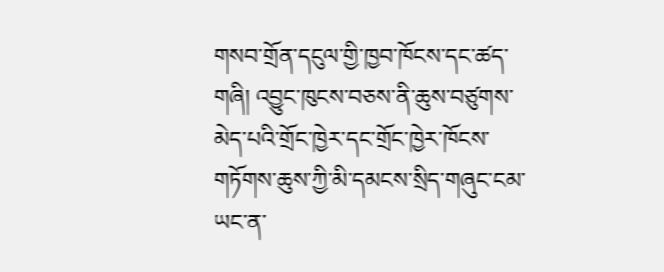གསབ་གྲོན་དངུལ་གྱི་ཁྱབ་ཁོངས་དང་ཚད་གཞི། འབྱུང་ཁུངས་བཅས་ནི་ཆུས་བཙུགས་མེད་པའི་གྲོང་ཁྱེར་དང་གྲོང་ཁྱེར་ཁོངས་གཏོགས་ཆུས་ཀྱི་མི་དམངས་སྲིད་གཞུང་ངམ་ཡང་ན་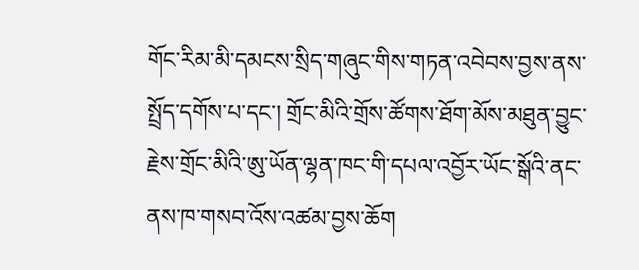གོང་རིམ་མི་དམངས་སྲིད་གཞུང་གིས་གཏན་འབེབས་བྱས་ནས་སྤྲོད་དགོས་པ་དང་། གྲོང་མིའི་གྲོས་ཚོགས་ཐོག་མོས་མཐུན་བྱུང་རྗེས་གྲོང་མིའི་ཨུ་ཡོན་ལྷན་ཁང་གི་དཔལ་འབྱོར་ཡོང་སྒོའི་ནང་ནས་ཁ་གསབ་འོས་འཚམ་བྱས་ཆོག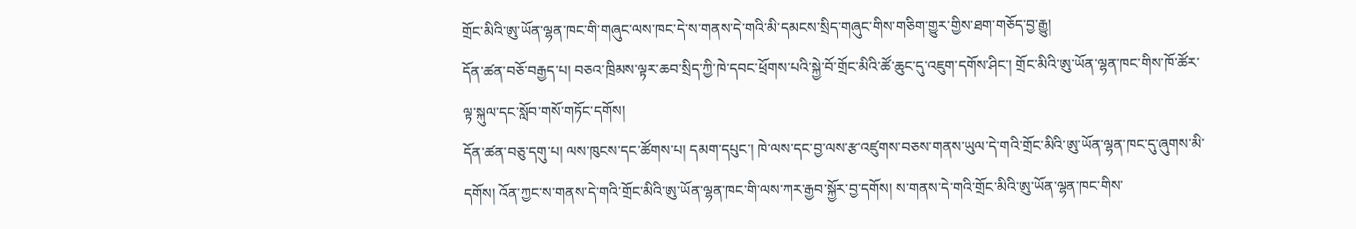གྲོང་མིའི་ཨུ་ཡོན་ལྷན་ཁང་གི་གཞུང་ལས་ཁང་དེ་ས་གནས་དེ་གའི་མི་དམངས་སྲིད་གཞུང་གིས་གཅིག་གྱུར་གྱིས་ཐག་གཅོད་བྱ་རྒྱུ།
དོན་ཚན་བཅོ་བརྒྱད་པ། བཅའ་ཁྲིམས་ལྟར་ཆབ་སྲིད་ཀྱི་ཁེ་དབང་ཕྲོགས་པའི་སྐྱེ་བོ་གྲོང་མིའི་ཚོ་ཆུང་དུ་འཇུག་དགོས་ཤིང་། གྲོང་མིའི་ཨུ་ཡོན་ལྷན་ཁང་གིས་ཁོ་ཚོར་ལྟ་སྐུལ་དང་སློབ་གསོ་གཏོང་དགོས།
དོན་ཚན་བཅུ་དགུ་པ། ལས་ཁུངས་དང་ཚོགས་པ། དམག་དཔུང་། ཁེ་ལས་དང་བྱ་ལས་རྩ་འཛུགས་བཅས་གནས་ཡུལ་དེ་གའི་གྲོང་མིའི་ཨུ་ཡོན་ལྷན་ཁང་དུ་ཞུགས་མི་དགོས། འོན་ཀྱང་ས་གནས་དེ་གའི་གྲོང་མིའི་ཨུ་ཡོན་ལྷན་ཁང་གི་ལས་ཀར་རྒྱབ་སྐྱོར་བྱ་དགོས། ས་གནས་དེ་གའི་གྲོང་མིའི་ཨུ་ཡོན་ལྷན་ཁང་གིས་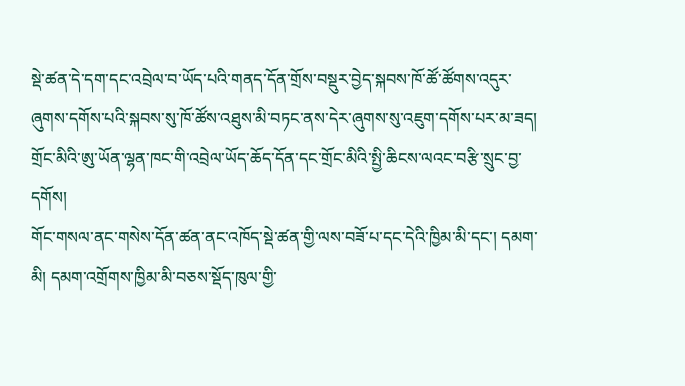སྡེ་ཚན་དེ་དག་དང་འབྲེལ་བ་ཡོད་པའི་གནད་དོན་གྲོས་བསྡུར་བྱེད་སྐབས་ཁོ་ཚོ་ཚོགས་འདུར་ཞུགས་དགོས་པའི་སྐབས་སུ་ཁོ་ཚོས་འཐུས་མི་བཏང་ནས་དེར་ཞུགས་སུ་འཇུག་དགོས་པར་མ་ཟད། གྲོང་མིའི་ཨུ་ཡོན་ལྷན་ཁང་གི་འབྲེལ་ཡོད་ཆོད་དོན་དང་གྲོང་མིའི་སྤྱི་ཆིངས་ལའང་བརྩི་སྲུང་བྱ་དགོས།
གོང་གསལ་ནང་གསེས་དོན་ཚན་ནང་འཁོད་སྡེ་ཚན་གྱི་ལས་བཟོ་པ་དང་དེའི་ཁྱིམ་མི་དང་། དམག་མི། དམག་འགྲོགས་ཁྱིམ་མི་བཅས་སྡོད་ཁུལ་གྱི་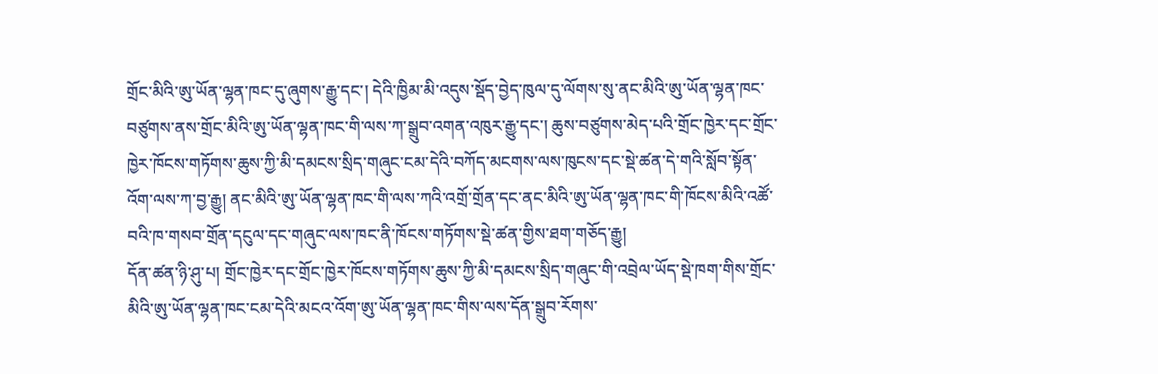གྲོང་མིའི་ཨུ་ཡོན་ལྷན་ཁང་དུ་ཞུགས་རྒྱུ་དང་། དེའི་ཁྱིམ་མི་འདུས་སྡོད་བྱེད་ཁུལ་དུ་ལོགས་སུ་ནང་མིའི་ཨུ་ཡོན་ལྷན་ཁང་བཙུགས་ནས་གྲོང་མིའི་ཨུ་ཡོན་ལྷན་ཁང་གི་ལས་ཀ་སྒྲུབ་འགན་འཁུར་རྒྱུ་དང་། ཆུས་བཙུགས་མེད་པའི་གྲོང་ཁྱེར་དང་གྲོང་ཁྱེར་ཁོངས་གཏོགས་ཆུས་ཀྱི་མི་དམངས་སྲིད་གཞུང་ངམ་དེའི་བཀོད་མངགས་ལས་ཁུངས་དང་སྡེ་ཚན་དེ་གའི་སློབ་སྟོན་འོག་ལས་ཀ་བྱ་རྒྱུ། ནང་མིའི་ཨུ་ཡོན་ལྷན་ཁང་གི་ལས་ཀའི་འགྲོ་གྲོན་དང་ནང་མིའི་ཨུ་ཡོན་ལྷན་ཁང་གི་ཁོངས་མིའི་འཚོ་བའི་ཁ་གསབ་གྲོན་དངུལ་དང་གཞུང་ལས་ཁང་ནི་ཁོངས་གཏོགས་སྡེ་ཚན་གྱིས་ཐག་གཅོད་རྒྱུ།
དོན་ཚན་ཉི་ཤུ་པ། གྲོང་ཁྱེར་དང་གྲོང་ཁྱེར་ཁོངས་གཏོགས་ཆུས་ཀྱི་མི་དམངས་སྲིད་གཞུང་གི་འབྲེལ་ཡོད་སྡེ་ཁག་གིས་གྲོང་མིའི་ཨུ་ཡོན་ལྷན་ཁང་ངམ་དེའི་མངའ་འོག་ཨུ་ཡོན་ལྷན་ཁང་གིས་ལས་དོན་སྒྲུབ་རོགས་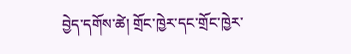བྱེད་དགོས་ཚེ། གྲོང་ཁྱེར་དང་གྲོང་ཁྱེར་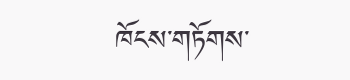ཁོངས་གཏོགས་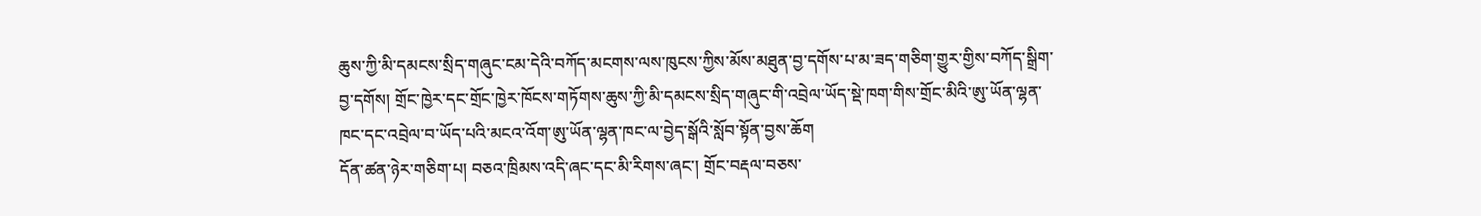ཆུས་ཀྱི་མི་དམངས་སྲིད་གཞུང་ངམ་དེའི་བཀོད་མངགས་ལས་ཁུངས་ཀྱིས་མོས་མཐུན་བྱ་དགོས་པ་མ་ཟད་གཅིག་གྱུར་གྱིས་བཀོད་སྒྲིག་བྱ་དགོས། གྲོང་ཁྱེར་དང་གྲོང་ཁྱེར་ཁོངས་གཏོགས་ཆུས་ཀྱི་མི་དམངས་སྲིད་གཞུང་གི་འབྲེལ་ཡོད་སྡེ་ཁག་གིས་གྲོང་མིའི་ཨུ་ཡོན་ལྷན་ཁང་དང་འབྲེལ་བ་ཡོད་པའི་མངའ་འོག་ཨུ་ཡོན་ལྷན་ཁང་ལ་བྱེད་སྒོའི་སློབ་སྟོན་བྱས་ཆོག
དོན་ཚན་ཉེར་གཅིག་པ། བཅའ་ཁྲིམས་འདི་ཞང་དང་མི་རིགས་ཞང་། གྲོང་བརྡལ་བཅས་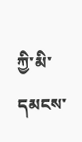ཀྱི་མི་དམངས་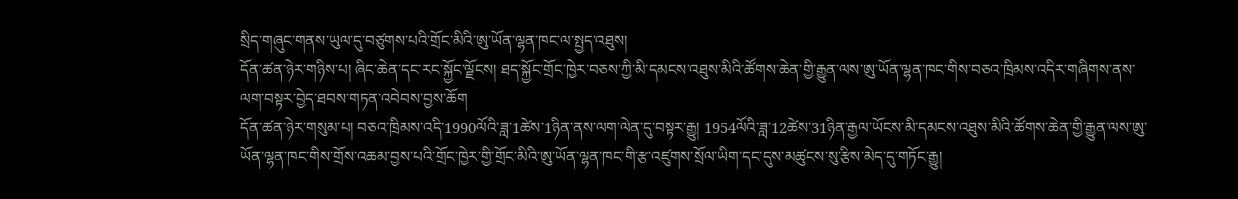སྲིད་གཞུང་གནས་ཡུལ་དུ་བཙུགས་པའི་གྲོང་མིའི་ཨུ་ཡོན་ལྷན་ཁང་ལ་སྤྱད་འཐུས།
དོན་ཚན་ཉེར་གཉིས་པ། ཞིང་ཆེན་དང་རང་སྐྱོང་ལྗོངས། ཐད་སྐྱོང་གྲོང་ཁྱེར་བཅས་ཀྱི་མི་དམངས་འཐུས་མིའི་ཚོགས་ཆེན་གྱི་རྒྱུན་ལས་ཨུ་ཡོན་ལྷན་ཁང་གིས་བཅའ་ཁྲིམས་འདིར་གཞིགས་ནས་ལག་བསྟར་བྱེད་ཐབས་གཏན་འབེབས་བྱས་ཆོག
དོན་ཚན་ཉེར་གསུམ་པ། བཅའ་ཁྲིམས་འདི་1990ལོའི་ཟླ་1ཚེས་1ཉིན་ནས་ལག་ལེན་དུ་བསྟར་རྒྱུ། 1954ལོའི་ཟླ་12ཚེས་31ཉིན་རྒྱལ་ཡོངས་མི་དམངས་འཐུས་མིའི་ཚོགས་ཆེན་གྱི་རྒྱུན་ལས་ཨུ་ཡོན་ལྷན་ཁང་གིས་གྲོས་འཆམ་བྱས་པའི་གྲོང་ཁྱེར་གྱི་གྲོང་མིའི་ཨུ་ཡོན་ལྷན་ཁང་གི་རྩ་འཛུགས་སྲོལ་ཡིག་དང་དུས་མཚུངས་སུ་རྩིས་མེད་དུ་གཏོང་རྒྱུ།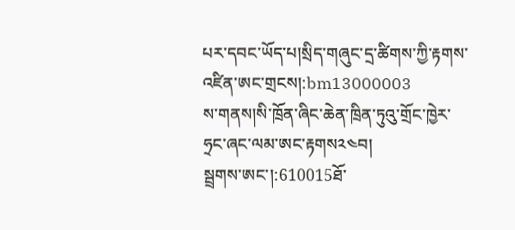པར་དབང་ཡོད་པ།སྲིད་གཞུང་དྲ་ཚིགས་ཀྱི་རྟགས་འཛིན་ཨང་གྲངས།:bm13000003
ས་གནས།སི་ཁྲོན་ཞིང་ཆེན་ཁྲིན་ཏུའུ་གྲོང་ཁྱེར་ཧྲང་ཞང་ལམ་ཨང་རྟགས༢༤བ།
སྦྲགས་ཨང་།:610015ཐོ་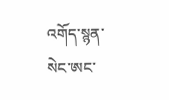འགོད་སྙན་སེང་ཨང་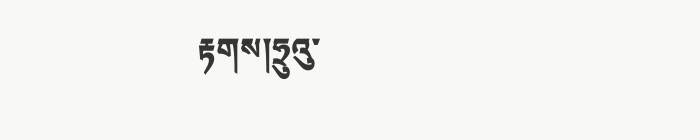རྟགས།ཧྲུའུ་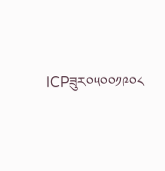ICPཟུར༠༥༠༠༡༩༠༨